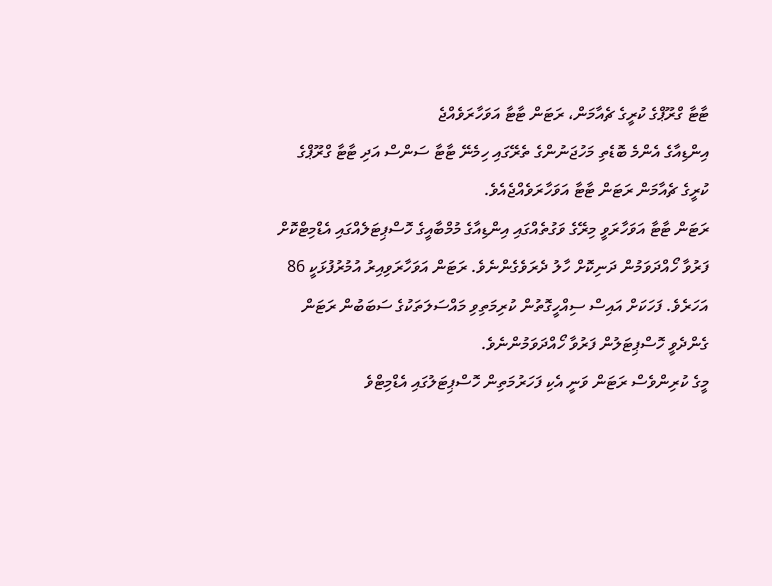ޓާޓާ ގްރޫޕްގެ ކުރީގެ ޗެއާމަން، ރަޓަން ޓާޓާ އަވަހާރަވެއްޖެ
އިންޑިއާގެ އެންމެ ބޮޑެތި މަހުޖަނުންގެ ތެރޭގައި ހިމެނޭ ޓާޓާ ސަންސް އަދި ޓާޓާ ގްރޫޕްގެ ކުރީގެ ޗެއާމަން ރަޓަން ޓާޓާ އަވަހާރަވެއްޖެއެވެ.
ރަޓަން ޓާޓާ އަވަހާރަވީ މިރޭގެ ވަގުތެއްގައި އިންޑިއާގެ މުމްބާއީގެ ހޮސްޕިޓަލެއްގައި އެޑްމިޓްކޮށް ފަރުވާ ހޯއްދަވަމުން ދަނިކޮށް ހާލު ދެރަވެގެންނެވެ. ރަޓަން އަވަހާރަވިއިރު އުމުރުފުޅަކީ 86 އަހަރެވެ. ފަހަކަށް އައިސް ސިއްހީގޮތުން ކުރިމަތިވި މައްސަލަތަކުގެ ސަބަބުން ރަޓަން ގެންދެވީ ހޮސްޕިޓަލުން ފަރުވާ ހޯއްދަވަމުންނެވެ.
މީގެ ކުރިންވެސް ރަޓަން ވަނީ އެކި ފަހަރުމަތިން ހޮސްޕިޓަލުގައި އެޑްމިޓްވެ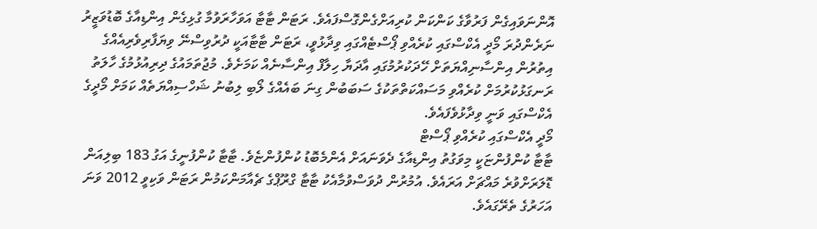އޮންނަވައިގެން ފަރުވާގެ ކަންކަން ކުރިއަށްގެންގޮސްފައެވެ. ރަޓަން ޓާޓާ އަވަހާރަވުމާ ގުޅިގެން އިންޑިއާގެ ބޮޑުވަޒީރު ނަރެންދުރަ މޯދީ އެކްސްގައި ކުރެއްވި ޕޯސްޓެއްގައި ވިދާޅުވީ، ރަޓަން ޓާޓާއަކީ ދުރުވިސްނޭ ވިޔަފާރިވެރިއެއްގެ އިތުރުން އިންސާނިއްޔަތަށް ހޭދަކުރުމުގައި އާދަޔާ ހިލާފް އިންސާނެއް ކަމަށެވެ. މުޖުތަމައުގެ ދިރިއުޅުމުގެ ހާލަތު ރަނގަޅުކުރުމަށް ކުރެއްވި މަސައްކަތްތަކުގެ ސަބަބުން ގިނަ ބައެއްގެ ލޯބި ލިބުނު ޝަހްސިއްޔަތެއް ކަމަށް މޯދީގެ އެކްސްގައި ވަނީ ވިދާޅުވެފައެވެ.
މޯދީ އެކްސްގައި ކުރެއްވި ޕޯސްޓް
ޓާޓާ ކުންފުންޏަކީ މިވަގުތު އިންޑިއާގެ ދެވަނައަށް އެންމެބޮޑު ކުންފުންޏެވެ. ޓާޓާ ކުންފުނީގެ އަގު 183 ބިލިއަން ޑޮލަރަށްވުރެ މައްޗަށް އަރައެވެ. އުމުރުން ދުވަސްވުމާއެކު ޓާޓާ ގްރޫޕްގެ ޗެއާމަންކަމުން ރަޓަން ވަކިވީ 2012 ވަނަ އަހަރުގެ ތެރޭގައެވެ.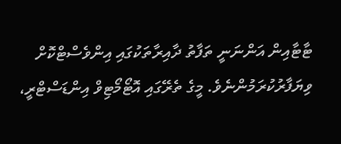ޓާޓާއިން އަންނަނީ ތަފާތު ދާއިރާތަކުގައި އިންވެސްޓްކޮށް ވިޔަފާރުކުރަމުންނެވެ. މީގެ ތެރޭގައި އޮޓޯމޯޓިވް އިންޑަސްޓްރީ،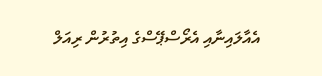އެއާލައިނާއި އެރޯސްޕޭސްގެ އިތުރުން ރިއަލް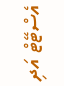އެސްޓޭޓް އަދި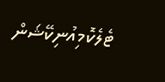ޓެލެކޮމިއުނިކޭޝަން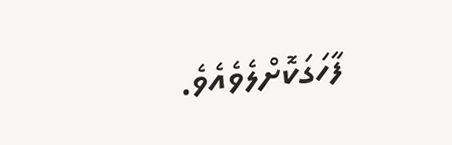ފާހަގަކޮށްލެވެއެވެ.